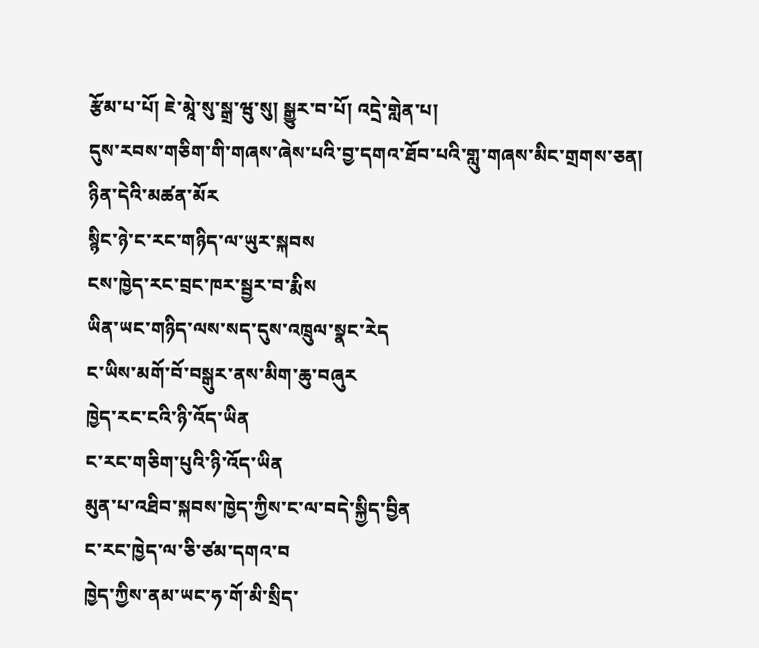རྩོམ་པ་པོ། ཇེ་མཱེ་སུ་སྒྲ་ཝུ་སུ། སྒྱུར་བ་པོ། འདྲེ་གླེན་པ།
དུས་རབས་གཅིག་གི་གཞས་ཞེས་པའི་བྱ་དགའ་ཐོབ་པའི་གླུ་གཞས་མིང་གྲགས་ཅན།
ཉིན་དེའི་མཚན་མོར
སྙིང་ཉེ་ང་རང་གཉིད་ལ་ཡུར་སྐབས
ངས་ཁྱེད་རང་བྲང་ཁར་སྦྱར་བ་རྨིས
ཡིན་ཡང་གཉིད་ལས་སད་དུས་འཁྲུལ་སྣང་རེད
ང་ཡིས་མགོ་བོ་བསྒུར་ནས་མིག་ཆུ་བཞུར
ཁྱེད་རང་ངའི་ཉི་འོད་ཡིན
ང་རང་གཅིག་པུའི་ཉི་འོད་ཡིན
མུན་པ་འཐིབ་སྐབས་ཁྱེད་ཀྱིས་ང་ལ་བདེ་སྐྱིད་བྱིན
ང་རང་ཁྱེད་ལ་ཅི་ཙམ་དགའ་བ
ཁྱེད་ཀྱིས་ནམ་ཡང་ཧ་གོ་མི་སྲིད་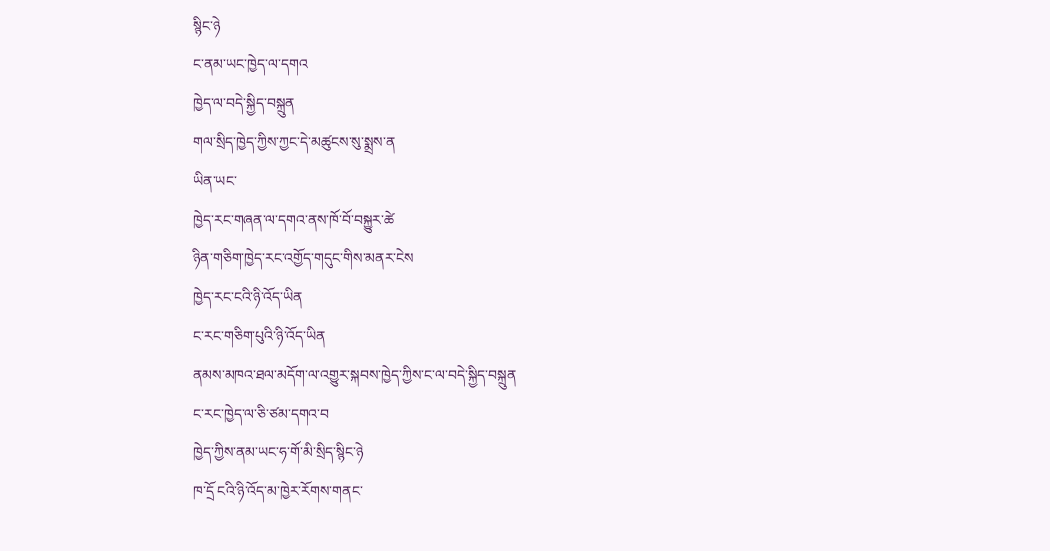སྙིང་ཉེ
ང་ནམ་ཡང་ཁྱེད་ལ་དགའ
ཁྱེད་ལ་བདེ་སྐྱིད་བསྐྲུན
གལ་སྲིད་ཁྱེད་ཀྱིས་ཀྱང་དེ་མཚུངས་སུ་སྨྲས་ན
ཡིན་ཡང་
ཁྱེད་རང་གཞན་ལ་དགའ་ནས་ཁོ་བོ་བསྐྱུར་ཚེ
ཉིན་གཅིག་ཁྱེད་རང་འགྱོད་གདུང་གིས་མནར་ངེས
ཁྱེད་རང་ངའི་ཉི་འོད་ཡིན
ང་རང་གཅིག་པུའི་ཉི་འོད་ཡིན
ནམས་མཁའ་ཐལ་མདོག་ལ་འགྱུར་སྐབས་ཁྱེད་ཀྱིས་ང་ལ་བདེ་སྐྱིད་བསྐྲུན
ང་རང་ཁྱེད་ལ་ཅི་ཙམ་དགའ་བ
ཁྱེད་ཀྱིས་ནམ་ཡང་ཧ་གོ་མི་སྲིད་སྙིང་ཉེ
ཁ་དྲོ ངའི་ཉི་འོད་མ་ཁྱེར་རོགས་གནང་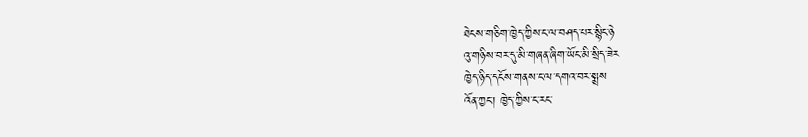ཐེངས་གཅིག་ཁྱེད་ཀྱིས་ང་ལ་བཤད་པར་སྙིང་ཉེ
འུ་གཉིས་བར་དུ་མི་གཞན་ཞིག་ཡོང་མི་སྲིད་ཟེར
ཁྱེད་ཉིད་དངོས་གནས་ང་ལ་དགའ་བར་སྨྲས
འོན་ཀྱང་། ཁྱེད་ཀྱིས་ང་རང་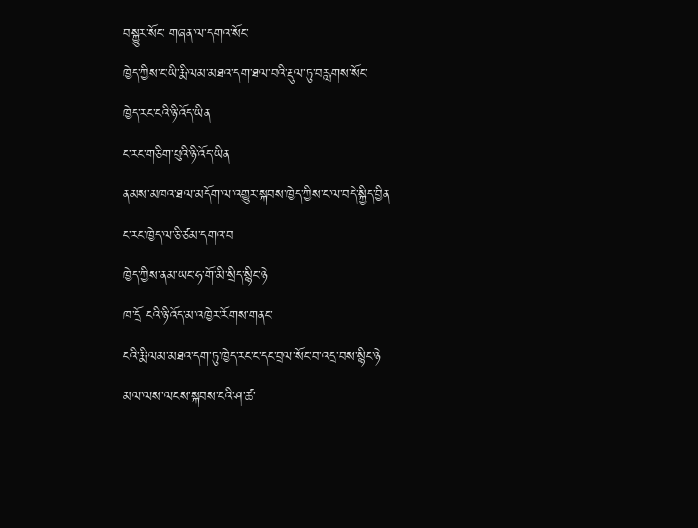བསྐྱུར་སོང་ གཞན་ལ་དགའ་སོང་
ཁྱེད་ཀྱིས་ང་ཡི་རྨི་ལམ་མཐའ་དག་ཐལ་བའི་རྡུལ་ཏུ་བརླགས་སོང་
ཁྱེད་རང་ངའི་ཉི་འོད་ཡིན
ང་རང་གཅིག་པུའི་ཉི་འོད་ཡིན
ནམས་མཁའ་ཐལ་མདོག་ལ་འགྱུར་སྐབས་ཁྱེད་ཀྱིས་ང་ལ་བདེ་སྐྱིད་བྱིན
ང་རང་ཁྱེད་ལ་ཅི་ཙམ་དགའ་བ
ཁྱེད་ཀྱིས་ནམ་ཡང་ཧ་གོ་མི་སྲིད་སྙིང་ཉེ
ཁ་དྲོ ངའི་ཉི་འོད་མ་འཁྱེར་རོགས་གནང་
ངའི་རྨི་ལམ་མཐའ་དག་ཏུ་ཁྱེད་རང་ང་དང་བྲལ་སོང་བ་འདྲ་བས་སྙིང་ཉེ
མལ་ལས་ལངས་སྐབས་ངའི་ཤ་ཚ་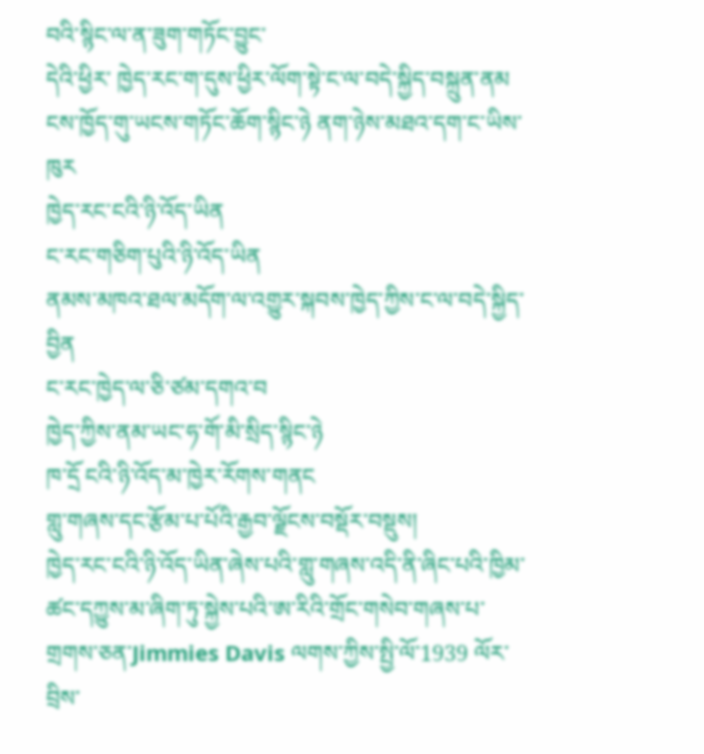བའི་སྙིང་ལ་ན་ཟུག་གཏོང་བྱུང་
དེའི་ཕྱིར་ ཁྱེད་རང་ག་དུས་ཕྱིར་ལོག་སྟེ་ང་ལ་བདེ་སྐྱིད་བསྐྲུན་ནམ
ངས་ཁྱོད་གུ་ཡངས་གཏོང་ཆོག་སྙིང་ཉེ ནག་ཉེས་མཐའ་དག་ང་ཡིས་ཁུར
ཁྱེད་རང་ངའི་ཉི་འོད་ཡིན
ང་རང་གཅིག་པུའི་ཉི་འོད་ཡིན
ནམས་མཁའ་ཐལ་མདོག་ལ་འགྱུར་སྐབས་ཁྱེད་ཀྱིས་ང་ལ་བདེ་སྐྱིད་བྱིན
ང་རང་ཁྱེད་ལ་ཅི་ཙམ་དགའ་བ
ཁྱེད་ཀྱིས་ནམ་ཡང་ཧ་གོ་མི་སྲིད་སྙིང་ཉེ
ཁ་དྲོ ངའི་ཉི་འོད་མ་ཁྱེར་རོགས་གནང
གླུ་གཞས་དང་རྩོམ་པ་པོའི་རྒྱབ་ལྗོངས་བསྡོར་བསྡུས།
ཁྱེད་རང་ངའི་ཉི་འོད་ཡིན་ཞེས་པའི་གླུ་གཞས་འདི་ནི་ཞིང་པའི་ཁྱིམ་ཚང་དཀྱུས་མ་ཞིག་ཏུ་སྐྱེས་པའི་ཨ་རིའི་གྲོང་གསེབ་གཞས་པ་གྲགས་ཅན་Jimmies Davis ལགས་ཀྱིས་སྤྱི་ལོ་1939 ལོར་བྲིས་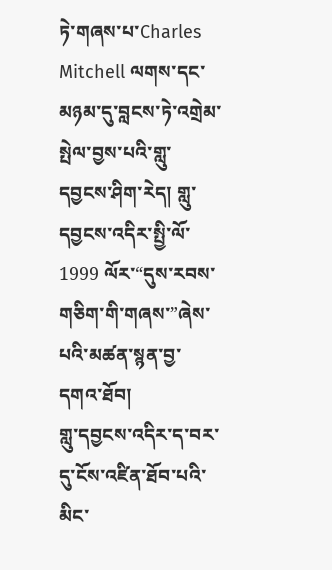ཏེ་གཞས་པ་Charles Mitchell ལགས་དང་མཉམ་དུ་བླངས་ཏེ་འགྲེམ་སྤེལ་བྱས་པའི་གླུ་དབྱངས་ཤིག་རེད། གླུ་དབྱངས་འདིར་སྤྱི་ལོ་1999 ལོར་“དུས་རབས་གཅིག་གི་གཞས་”ཞེས་པའི་མཚན་སྙན་བྱ་དགའ་ཐོབ།
གླུ་དབྱངས་འདིར་ད་བར་དུ་ངོས་འཛིན་ཐོབ་པའི་མིང་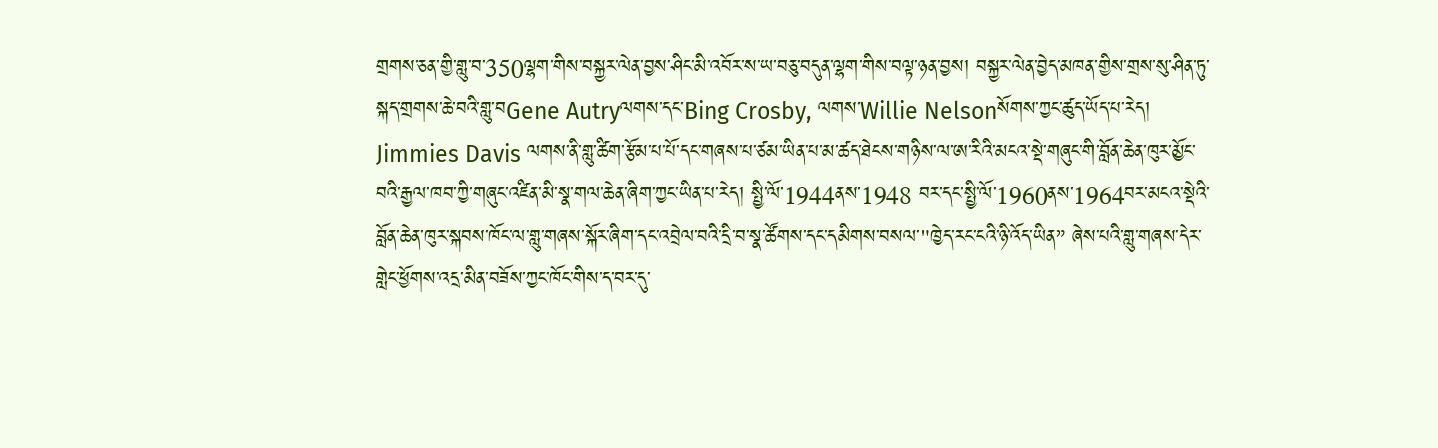གྲགས་ཅན་གྱི་གླུ་བ་350ལྷག་གིས་བསྐྱར་ལེན་བྱས་ཤིང་མི་འབོར་ས་ཡ་བཅུ་བདུན་ལྷག་གིས་བལྟ་ཉན་བྱས། བསྐྱར་ལེན་བྱེད་མཁན་གྱིས་གྲས་སུ་ཤིན་ཏུ་སྐད་གྲགས་ཆེ་བའི་གླུ་བGene Autryལགས་དང་Bing Crosby, ལགས་Willie Nelsonསོགས་ཀྱང་ཚུད་ཡོད་པ་རེད།
Jimmies Davis ལགས་ནི་གླུ་ཚིག་རྩོམ་པ་པོ་དང་གཞས་པ་ཙམ་ཡིན་པ་མ་ཚད་ཐེངས་གཉིས་ལ་ཨ་རིའི་མངའ་སྡེ་གཞུང་གི་བློན་ཆེན་ཁུར་མྱོང་བའི་རྒྱལ་ཁབ་ཀྱི་གཞུང་འཛིན་མི་སྣ་གལ་ཆེན་ཞིག་ཀྱང་ཡིན་པ་རེད། སྤྱི་ལོ་1944ནས་1948 བར་དང་སྤྱི་ལོ་1960ནས་1964བར་མངའ་སྡེའི་བློན་ཆེན་ཁུར་སྐབས་ཁོང་ལ་གླུ་གཞས་སྐོར་ཞིག་དང་འབྲེལ་བའི་དྲི་བ་སྣ་ཚོགས་དང་དམིགས་བསལ་"ཁྱེད་རང་ངའི་ཉི་འོད་ཡིན” ཞེས་པའི་གླུ་གཞས་དེར་གླེང་ཕྱོགས་འདྲ་མིན་བཟོས་ཀྱང་ཁོང་གིས་ད་བར་དུ་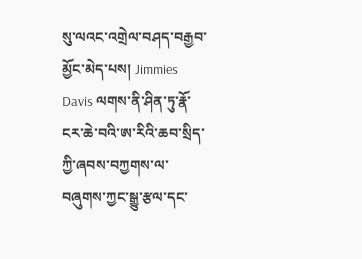སུ་ལའང་འགྲེལ་བཤད་བརྒྱབ་མྱོང་མེད་པས། Jimmies Davis ལགས་ནི་ཤིན་ཏུ་རྣོ་ངར་ཆེ་བའི་ཨ་རིའི་ཆབ་སྲིད་ཀྱི་ཞབས་བཀྱགས་ལ་བཞུགས་ཀྱང་སྒྱུ་རྩལ་དང་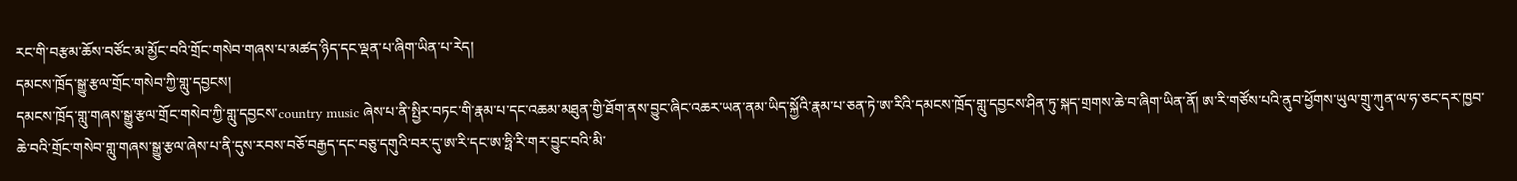རང་གི་བརྩམ་ཆོས་བཙོང་མ་མྱོང་བའི་གྲོང་གསེབ་གཞས་པ་མཚད་ཉིད་དང་ལྡན་པ་ཞིག་ཡིན་པ་རེད།
དམངས་ཁྲོད་སྒྱུ་རྩལ་གྲོང་གསེབ་ཀྱི་གླུ་དབྱངས།
དམངས་ཁྲོད་གླུ་གཞས་སྒྱུ་རྩལ་གྲོང་གསེབ་ཀྱི་གླུ་དབྱངས་country music ཞེས་པ་ནི་སྤྱིར་བཏང་གི་རྣམ་པ་དང་འཆམ་མཐུན་གྱི་ཐོག་ནས་བྱུང་ཞིང་འཆར་ཡན་ནམ་ཡིད་སྐྱོའི་རྣམ་པ་ཅན་ཏེ་ཨ་རིའི་དམངས་ཁྲོད་གླུ་དབྱངས་ཤིན་ཏུ་སྐད་གྲགས་ཆེ་བ་ཞིག་ཡིན་ནོ། ཨ་རི་གཙོས་པའི་ནུབ་ཕྱོགས་ཡུལ་གྲུ་ཀུན་ལ་ཧ་ཅང་དར་ཁྱབ་ཆེ་བའི་གྲོང་གསེབ་གླུ་གཞས་སྒྱུ་རྩལ་ཞེས་པ་ནི་དུས་རབས་བཅོ་བརྒྱད་དང་བཅུ་དགུའི་བར་དུ་ཨ་རི་དང་ཨ་ཧྥི་རི་གར་བྱུང་བའི་མི་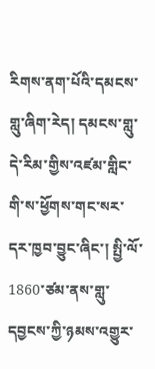རིགས་ནག་པོའི་དམངས་གླུ་ཞིག་རེད། དམངས་གླུ་དེ་རིམ་གྱིས་འཛམ་གླིང་གི་ས་ཕྱོགས་གང་སར་དར་ཁྱབ་བྱུང་ཞིང་། སྤྱི་ལོ་1860་ཙམ་ནས་གླུ་དབྱངས་ཀྱི་ཉམས་འགྱུར་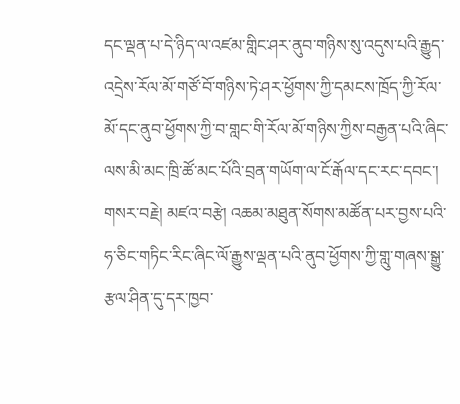དང་ལྡན་པ་དེ་ཉིད་ལ་འཛམ་གླིང་ཤར་ནུབ་གཉིས་སུ་འདུས་པའི་རྒྱུད་འདྲེས་རོལ་མོ་གཙོ་བོ་གཉིས་ཏེ་ཤར་ཕྱོགས་ཀྱི་དམངས་ཁྲོད་ཀྱི་རོལ་མོ་དང་ནུབ་ཕྱོགས་ཀྱི་བ་གླང་གི་རོལ་མོ་གཉིས་ཀྱིས་བརྒྱན་པའི་ཞིང་ལས་མི་མང་ཁྲི་ཚོ་མང་པོའི་བྲན་གཡོག་ལ་ངོ་རྒོལ་དང་རང་དབང་། གསར་བརྗེ། མཛའ་བརྩེ། འཆམ་མཐུན་སོགས་མཚོན་པར་བྱས་པའི་ཧ་ཅིང་གཏིང་རིང་ཞིང་ལོ་རྒྱུས་ལྡན་པའི་ནུབ་ཕྱོགས་ཀྱི་གླུ་གཞས་སྒྱུ་རྩལ་ཤིན་དུ་དར་ཁྱབ་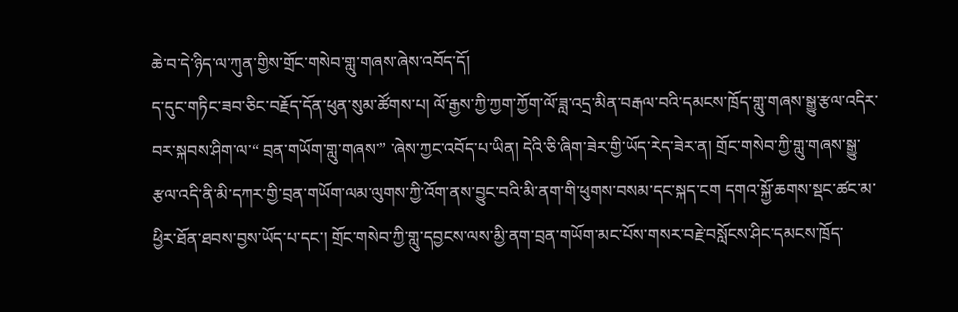ཆེ་བ་དེ་ཉིད་ལ་ཀུན་གྱིས་གྲོང་གསེབ་གླུ་གཞས་ཞེས་འབོད་དོ།
ད་དུང་གཏིང་ཟབ་ཅིང་བརྗོད་དོན་ཕུན་སུམ་ཚོགས་པ། ལོ་རྒྱས་ཀྱི་ཀྱག་ཀྱོག་ལོ་ཟླ་འདྲ་མིན་བརྒལ་བའི་དམངས་ཁྲོད་གླུ་གཞས་སྒྱུ་རྩལ་འདིར་བར་སྐབས་ཤིག་ལ་“ བྲན་གཡོག་གླུ་གཞས་” ་ཞེས་ཀྱང་འབོད་པ་ཡིན། དེའི་ཅི་ཞིག་ཟེར་གྱི་ཡོད་རེད་ཟེར་ན། གྲོང་གསེབ་ཀྱི་གླུ་གཞས་སྒྱུ་རྩལ་འདི་ནི་མི་དཀར་གྱི་བྲན་གཡོག་ལམ་ལུགས་ཀྱི་འོག་ནས་བྱུང་བའི་མི་ནག་གི་ཕུགས་བསམ་དང་སྐད་ངག དགའ་སྐྱོ་ཆགས་སྡང་ཚང་མ་ཕྱིར་ཐོན་ཐབས་བྱས་ཡོད་པ་དང་། གྲོང་གསེབ་ཀྱི་གླུ་དབྱངས་ལས་མྱི་ནག་བྲན་གཡོག་མང་པོས་གསར་བརྗེ་བསློངས་ཤིང་དམངས་ཁྲོད་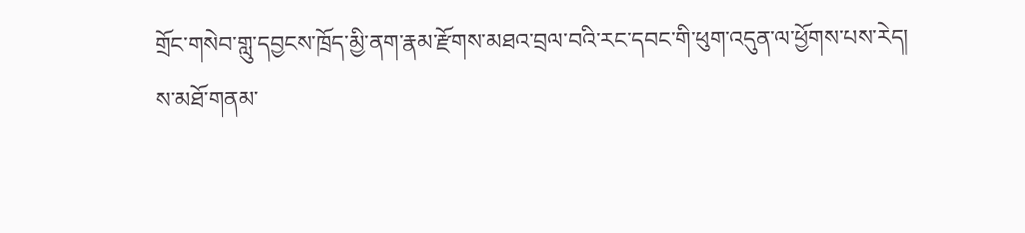གྲོང་གསེབ་གླུ་དབྱངས་ཁྲོད་མྱི་ནག་རྣམ་རྫོགས་མཐའ་བྲལ་བའི་རང་དབང་གི་ཕུག་འདུན་ལ་ཕྱོགས་པས་རེད།
ས་མཐོ་གནམ་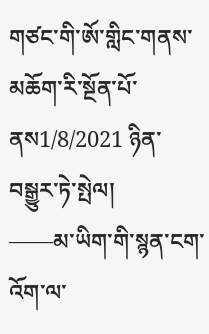གཙང་གི་ཨོ་གླིང་གནས་མཆོག་རི་སྔོན་པོ་ནས1/8/2021 ཉིན་བསྒྱུར་ཏེ་སྤེལ།
——མ་ཡིག་གི་སྙན་ངག་འོག་ལ་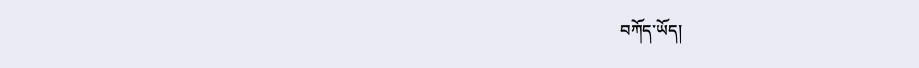བཀོད་ཡོད།